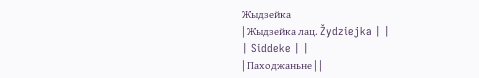Жыдзейка
| Жыдзейка лац. Žydziejka | |
| Siddeke | |
| Паходжаньне | |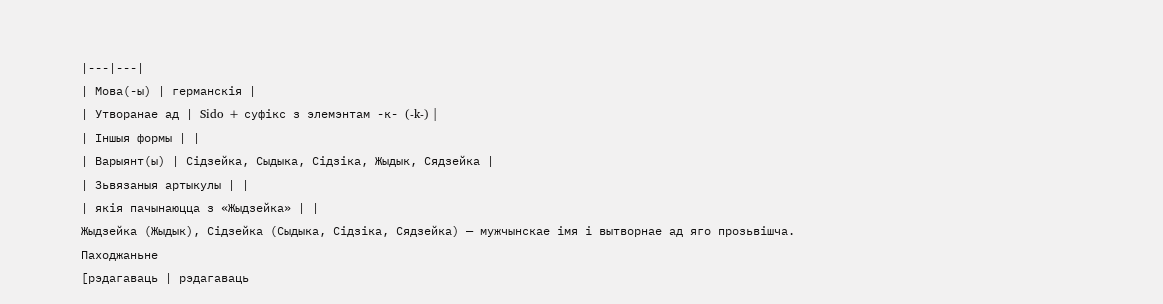|---|---|
| Мова(-ы) | германскія |
| Утворанае ад | Sido + суфікс з элемэнтам -к- (-k-) |
| Іншыя формы | |
| Варыянт(ы) | Сідзейка, Сыдыка, Сідзіка, Жыдык, Сядзейка |
| Зьвязаныя артыкулы | |
| якія пачынаюцца з «Жыдзейка» | |
Жыдзейка (Жыдык), Сідзейка (Сыдыка, Сідзіка, Сядзейка) — мужчынскае імя і вытворнае ад яго прозьвішча.
Паходжаньне
[рэдагаваць | рэдагаваць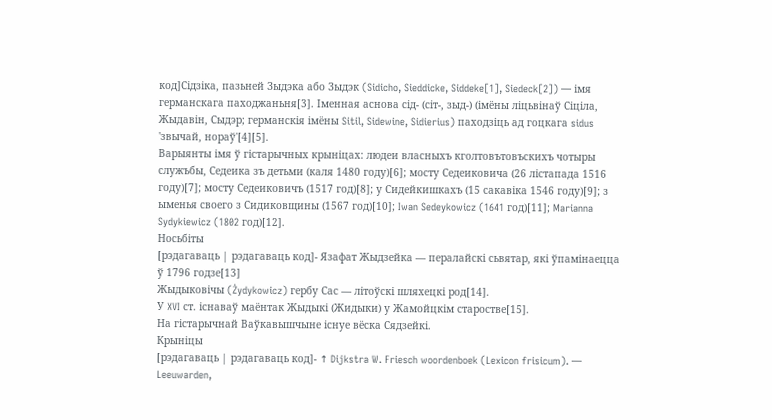код]Сідзіка, пазьней Зыдэка або Зыдэк (Sidicho, Sieddicke, Siddeke[1], Siedeck[2]) — імя германскага паходжаньня[3]. Іменная аснова сід- (сіт-, зыд-) (імёны ліцьвінаў Сіціла, Жыдавін, Сыдэр; германскія імёны Sitil, Sidewine, Sidierius) паходзіць ад гоцкага sidus 'звычай, нораў'[4][5].
Варыянты імя ў гістарычных крыніцах: людеи власныхъ кголтовътовъскихъ чотыры служъбы, Седеика зъ детьми (каля 1480 году)[6]; мосту Седеиковича (26 лістапада 1516 году)[7]; мосту Седеиковичъ (1517 год)[8]; у Сидейкишкахъ (15 сакавіка 1546 году)[9]; з ыменья своего з Сидиковщины (1567 год)[10]; Iwan Sedeykowicz (1641 год)[11]; Marianna Sydykiewicz (1802 год)[12].
Носьбіты
[рэдагаваць | рэдагаваць код]- Язафат Жыдзейка — пералайскі сьвятар, які ўпамінаецца ў 1796 годзе[13]
Жыдыковічы (Żydykowicz) гербу Сас — літоўскі шляхецкі род[14].
У XVI ст. існаваў маёнтак Жыдыкі (Жидыки) у Жамойцкім старостве[15].
На гістарычнай Ваўкавышчыне існуе вёска Сядзейкі.
Крыніцы
[рэдагаваць | рэдагаваць код]- ↑ Dijkstra W. Friesch woordenboek (Lexicon frisicum). — Leeuwarden,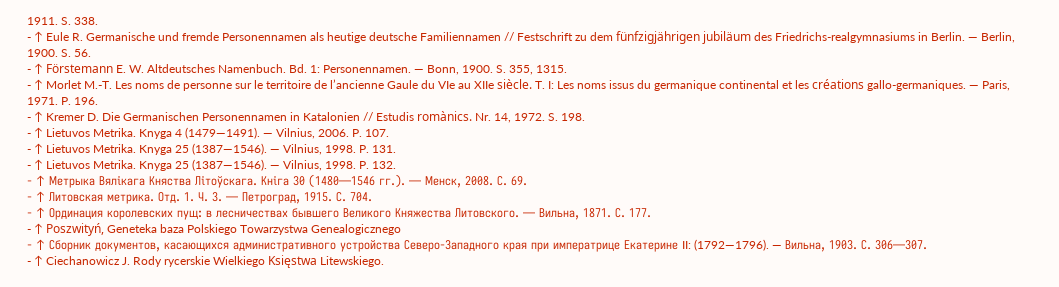1911. S. 338.
- ↑ Eule R. Germanische und fremde Personennamen als heutige deutsche Familiennamen // Festschrift zu dem fünfzigjährigen jubiläum des Friedrichs-realgymnasiums in Berlin. — Berlin, 1900. S. 56.
- ↑ Förstemann E. W. Altdeutsches Namenbuch. Bd. 1: Personennamen. — Bonn, 1900. S. 355, 1315.
- ↑ Morlet M.-T. Les noms de personne sur le territoire de l’ancienne Gaule du VIe au XIIe siècle. T. I: Les noms issus du germanique continental et les créations gallo-germaniques. — Paris, 1971. P. 196.
- ↑ Kremer D. Die Germanischen Personennamen in Katalonien // Estudis romànics. Nr. 14, 1972. S. 198.
- ↑ Lietuvos Metrika. Knyga 4 (1479—1491). — Vilnius, 2006. P. 107.
- ↑ Lietuvos Metrika. Knyga 25 (1387—1546). — Vilnius, 1998. P. 131.
- ↑ Lietuvos Metrika. Knyga 25 (1387—1546). — Vilnius, 1998. P. 132.
- ↑ Метрыка Вялікага Княства Літоўскага. Кніга 30 (1480—1546 гг.). — Менск, 2008. С. 69.
- ↑ Литовская метрика. Отд. 1. Ч. 3. — Петроград, 1915. С. 704.
- ↑ Ординация королевских пущ: в лесничествах бывшего Великого Княжества Литовского. — Вильна, 1871. С. 177.
- ↑ Poszwityń, Geneteka baza Polskiego Towarzystwa Genealogicznego
- ↑ Сборник документов, касающихся административного устройства Северо-Западного края при императрице Екатерине II: (1792—1796). — Вильна, 1903. С. 306—307.
- ↑ Ciechanowicz J. Rody rycerskie Wielkiego Księstwa Litewskiego.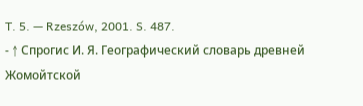T. 5. — Rzeszów, 2001. S. 487.
- ↑ Спрогис И. Я. Географический словарь древней Жомойтской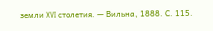земли XVI столетия. — Вильна, 1888. С. 115.